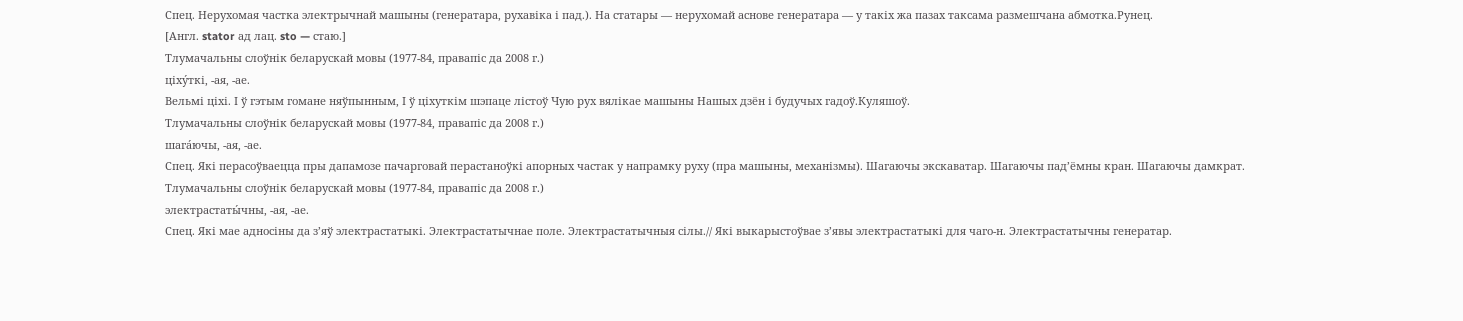Спец. Нерухомая частка электрычнай машыны (генератара, рухавіка і пад.). На статары — нерухомай аснове генератара — у такіх жа пазах таксама размешчана абмотка.Рунец.
[Англ. stator ад лац. sto — стаю.]
Тлумачальны слоўнік беларускай мовы (1977-84, правапіс да 2008 г.)
ціху́ткі, ‑ая, ‑ае.
Вельмі ціхі. І ў гэтым гомане няўпынным, І ў ціхуткім шэпаце лістоў Чую рух вялікае машыны Нашых дзён і будучых гадоў.Куляшоў.
Тлумачальны слоўнік беларускай мовы (1977-84, правапіс да 2008 г.)
шага́ючы, ‑ая, ‑ае.
Спец. Які перасоўваецца пры дапамозе пачарговай перастаноўкі апорных частак у напрамку руху (пра машыны, механізмы). Шагаючы экскаватар. Шагаючы пад’ёмны кран. Шагаючы дамкрат.
Тлумачальны слоўнік беларускай мовы (1977-84, правапіс да 2008 г.)
электрастаты́чны, ‑ая, ‑ае.
Спец. Які мае адносіны да з’яў электрастатыкі. Электрастатычнае поле. Электрастатычныя сілы.// Які выкарыстоўвае з’явы электрастатыкі для чаго‑н. Электрастатычны генератар.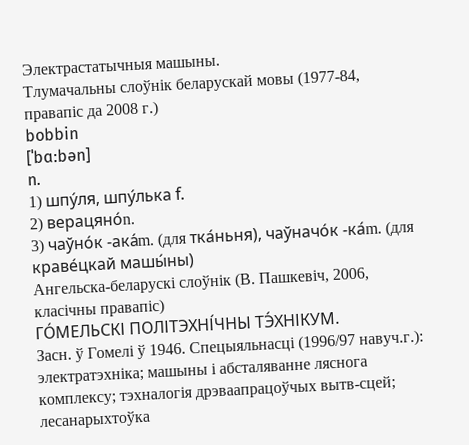Электрастатычныя машыны.
Тлумачальны слоўнік беларускай мовы (1977-84, правапіс да 2008 г.)
bobbin
[ˈbɑ:bən]
n.
1) шпу́ля, шпу́лька f.
2) верацяно́n.
3) чаўно́к -ака́m. (для тка́ньня), чаўначо́к -ка́m. (для краве́цкай машы́ны)
Ангельска-беларускі слоўнік (В. Пашкевіч, 2006, класічны правапіс)
ГО́МЕЛЬСКІ ПОЛІТЭХНІ́ЧНЫ ТЭ́ХНІКУМ.
Засн. ў Гомелі ў 1946. Спецыяльнасці (1996/97 навуч.г.): электратэхніка; машыны і абсталяванне ляснога комплексу; тэхналогія дрэваапрацоўчых вытв-сцей; лесанарыхтоўка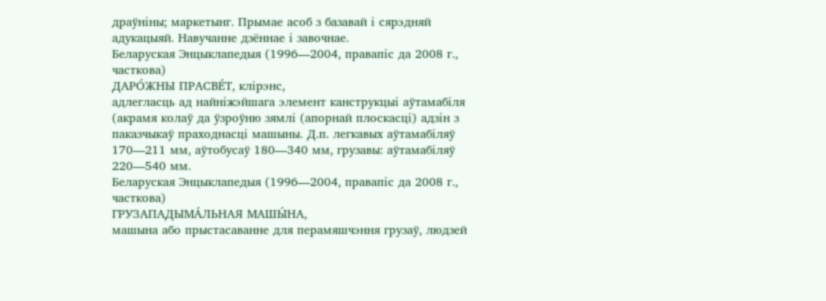драўніны; маркетынг. Прымае асоб з базавай і сярэдняй адукацыяй. Навучанне дзённае і завочнае.
Беларуская Энцыклапедыя (1996—2004, правапіс да 2008 г., часткова)
ДАРО́ЖНЫ ПРАСВЕ́Т, клірэнс,
адлегласць ад найніжэйшага элемент канструкцыі аўтамабіля (акрамя колаў да ўзроўню зямлі (апорнай плоскасці) адзін з паказчыкаў праходнасці машыны. Д.п. легкавых аўтамабіляў 170—211 мм, аўтобусаў 180—340 мм, грузавы: аўтамабіляў 220—540 мм.
Беларуская Энцыклапедыя (1996—2004, правапіс да 2008 г., часткова)
ГРУЗАПАДЫМА́ЛЬНАЯ МАШЫ́НА,
машына або прыстасаванне для перамяшчэння грузаў, людзей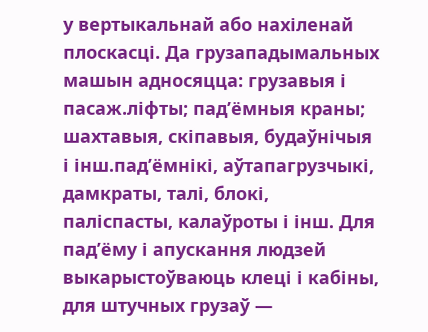у вертыкальнай або нахіленай плоскасці. Да грузападымальных машын адносяцца: грузавыя і пасаж.ліфты; пад’ёмныя краны; шахтавыя, скіпавыя, будаўнічыя і інш.пад’ёмнікі, аўтапагрузчыкі, дамкраты, талі, блокі, паліспасты, калаўроты і інш. Для пад’ёму і апускання людзей выкарыстоўваюць клеці і кабіны, для штучных грузаў —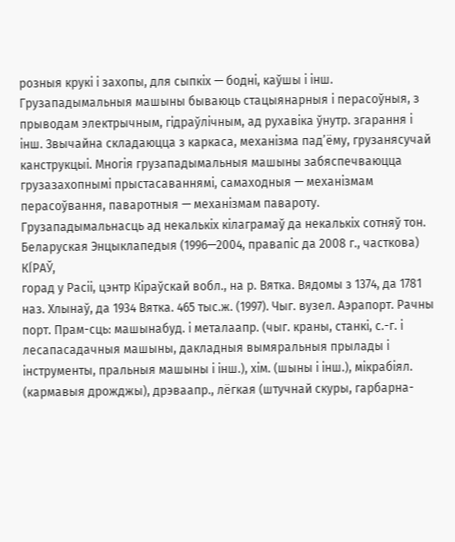розныя крукі і захопы, для сыпкіх — бодні, каўшы і інш.
Грузападымальныя машыны бываюць стацыянарныя і перасоўныя, з прыводам электрычным, гідраўлічным, ад рухавіка ўнутр. згарання і інш. Звычайна складаюцца з каркаса, механізма пад’ёму, грузанясучай канструкцыі. Многія грузападымальныя машыны забяспечваюцца грузазахопнымі прыстасаваннямі, самаходныя — механізмам перасоўвання, паваротныя — механізмам павароту. Грузападымальнасць ад некалькіх кілаграмаў да некалькіх сотняў тон.
Беларуская Энцыклапедыя (1996—2004, правапіс да 2008 г., часткова)
КІ́РАЎ,
горад у Расіі, цэнтр Кіраўскай вобл., на р. Вятка. Вядомы з 1374, да 1781 наз. Хлынаў, да 1934 Вятка. 465 тыс.ж. (1997). Чыг. вузел. Аэрапорт. Рачны порт. Прам-сць: машынабуд. і металаапр. (чыг. краны, станкі, с.-г. і лесапасадачныя машыны, дакладныя вымяральныя прылады і інструменты, пральныя машыны і інш.), хім. (шыны і інш.), мікрабіял. (кармавыя дрожджы), дрэваапр., лёгкая (штучнай скуры, гарбарна-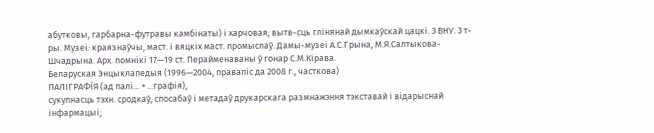абутковы, гарбарна-футравы камбінаты) і харчовая; вытв-сць глінянай дымкаўскай цацкі. 3 ВНУ. 3 т-ры. Музеі: краязнаўчы, маст. і вяцкіх маст. промыслаў. Дамы-музеі А.С.Грына, М.Я.Салтыкова-Шчадрына. Арх. помнікі 17—19 ст. Перайменаваны ў гонар С.М.Кірава.
Беларуская Энцыклапедыя (1996—2004, правапіс да 2008 г., часткова)
ПАЛІГРАФІ́Я (ад палі... + ...графія),
сукупнасць тэхн. сродкаў, спосабаў і метадаў друкарскага размнажэння тэкставай і відарыснай інфармацыі;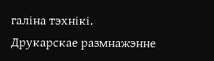галіна тэхнікі. Друкарскае размнажэнне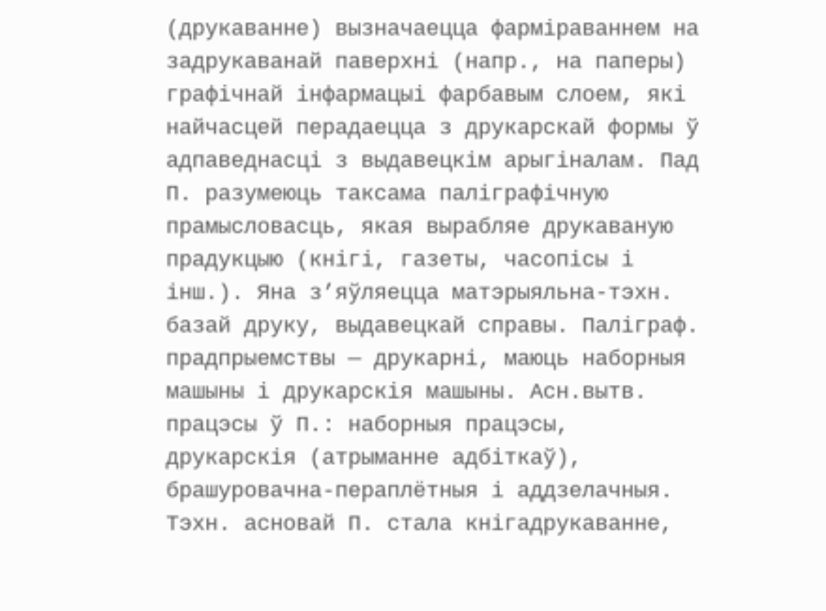(друкаванне) вызначаецца фарміраваннем на задрукаванай паверхні (напр., на паперы) графічнай інфармацыі фарбавым слоем, які найчасцей перадаецца з друкарскай формы ў адпаведнасці з выдавецкім арыгіналам. Пад П. разумеюць таксама паліграфічную прамысловасць, якая вырабляе друкаваную прадукцыю (кнігі, газеты, часопісы і інш.). Яна з’яўляецца матэрыяльна-тэхн. базай друку, выдавецкай справы. Паліграф. прадпрыемствы — друкарні, маюць наборныя машыны і друкарскія машыны. Асн.вытв. працэсы ў П.: наборныя працэсы, друкарскія (атрыманне адбіткаў), брашуровачна-пераплётныя і аддзелачныя. Тэхн. асновай П. стала кнігадрукаванне,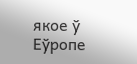якое ў Еўропе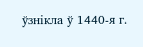ўзнікла ў 1440-я г.